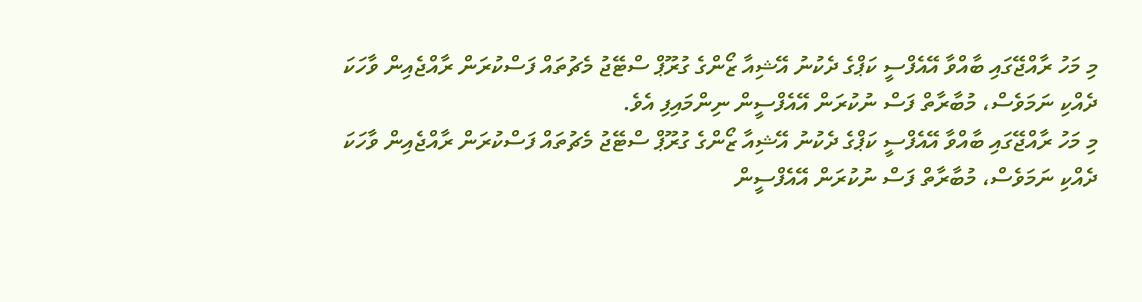މި މަހު ރާއްޖޭގައި ބާއްވާ އޭއެފްސީ ކަޕްގެ ދެކުނު އޭޝިއާ ޒޯންގެ ގުރޫޕް ސްޓޭޖު މެޗުތައް ފަސްކުރަން ރާއްޖެއިން ވާހަކަ ދެއްކި ނަމަވެސް، މުބާރާތް ފަސް ނުކުރަން އޭއެފްސީން ނިންމައިފި އެވެ.
މި މަހު ރާއްޖޭގައި ބާއްވާ އޭއެފްސީ ކަޕްގެ ދެކުނު އޭޝިއާ ޒޯންގެ ގުރޫޕް ސްޓޭޖު މެޗުތައް ފަސްކުރަން ރާއްޖެއިން ވާހަކަ ދެއްކި ނަމަވެސް، މުބާރާތް ފަސް ނުކުރަން އޭއެފްސީން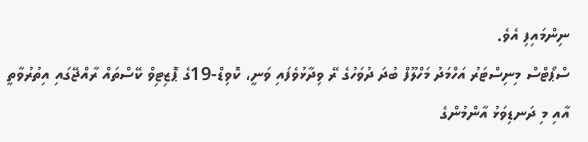ނިންމައިފި އެވެ.
ސްޕޯޓްސް މިނިސްޓަރު އަހްމަދު މަހްލޫފް ބުދަ ދުވަހުގެ ރޭ ވިދާޅުވެފައި ވަނީ، ކޮވިޑް-19ގެ ޕޮޒިޓިވް ކޭސްތައް ރާއްޖޭގައި އިތުރުވާތީ އާއި މި ދަނޑިވަޅު އާންމުންގެ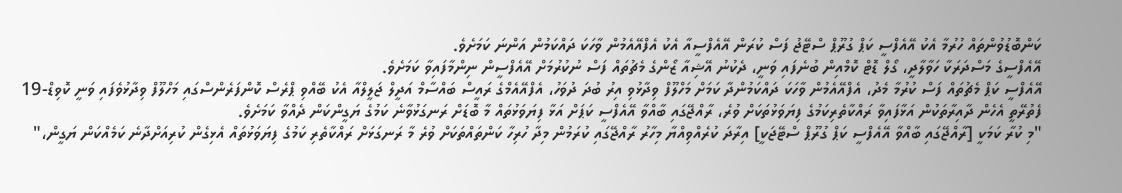ކަންބޮޑުވުންތައް ހުރުމާ އެކު އޭއެފްސީ ކަޕް ގުރޫޕް ސްޓޭޖު ފަސް ކުރަން އޭއެފްސީއާ އެކު އެފްއޭއެމުން ވާހަކަ ދައްކަމުން އަންނަ ކަމަށެވެ.
އޭއެފްސީގެ މަސްދަރަކާ ހަވާލާދީ، ގޯލް ޑޮޓް ކޮމްއިން ބުނެފައި ވަނީ، ދެކުނު އޭޝިއާ ޒޯންގެ މެޗުތައް ފަސް ނުކުރުމަށް އޭއެފްސީން ނިންމާފައިވާ ކަމަށެވެ.
އޭއެފްސީ ކަޕް މެޗުތައް ފަސް ކުރުމާ މެދު، އެފްއޭއެމުން ވާހަކަ ދައްކަމުންދާ ކަމަށް މަހްލޫފް ވިދާޅުވި އިރު ބުދަ ދުވަހު، އެފްއޭއެމްގެ ރައީސް ބައްސާމް އަދީލް ޖަލީލްއާ އެކު ބޭއްވި ޕްރެސް ކޮންފަރެންސްގައި މަހްލޫފް ވިދާޅުވެފައި ވަނީ ކޮވިޑް-19 ފެތުރޭތީ އެހެން ދާއިރާތަކުން އަޅާފައިވާ ރައްކާތެރިކަމުގެ ފިޔަވަޅުތަކަށް ވުރެ، ރާއްޖޭގައި ބާއްވާ އޭއެފްސީ ކަޕަށް އަޅާ ފިޔަވަޅުތައް މާ ބޮޑަށް ރަނގަޅުވާނެ ކަމުގެ ޔަގީންކަން ދެއްވާ ކަމަށެވެ.
"މި ކުރާ ކަމަކީ [ރާއްޖޭގައި ބާއްވާ އޭއެފްސީ ކަޕް ގުރޫޕް ސްޓޭޖަކީ] އިރާދަ ކުރެއްވިއްޔާ މިހާރު ރާއްޖޭގައި ކުރަމުން މިދާ ހުރިހާ ކަންތައްތަކަށް ވުރެ މާ ރަނގަޅަށް ރައްކާތެރި ކަމުގެ ފިޔަވަޅުތައް އެޅިގެން ކުރިއަށްދާނެ ކަމެއްކަން ޔަގީން،"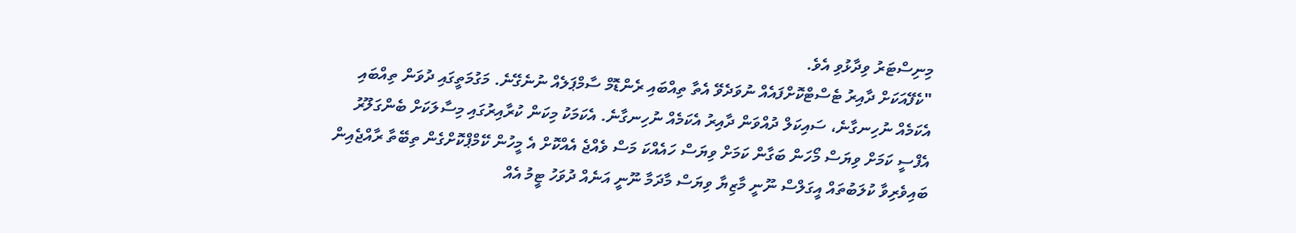މިނިސްޓަރު ވިދާޅުވި އެވެ.
"ކެފޭއަކަށް ދާއިރު ޓެސްޓްކޮށްފައެއް ނުވަދެވޭ އެތާ ތިއްބައި ރެންޑޮމް ސާމްޕަލެއް ނުނެގޭނެ. މަގުމަތީގައި ދުވަން ތިއްބައި އެކަމެއް ނުހިނގާނެ، ސައިކަލް ދުއްވަން ދާއިރު އެކަމެއް ނުހިނގާނެ. އެކަމަކު މިކަން ކުރާއިރުގައި މިސާލަކަށް ބެންގަލޫރު އެފްސީ ކަމަށް ވިޔަސް މޯހަން ބަގާން ކަމަށް ވިޔަސް ހައެއްކަ މަސް ވެއްޖެ އެއްކޮށް އެ މީހުން ކޭމްޕްކޮށްގެން ތިބޭތާ ރާއްޖެއިން ބައިވެރިވާ ކުލަބުތައް އީގަލްސް ނޫނީ މާޒިޔާ ވިޔަސް މާދަމާ ނޫނީ އަނެއް ދުވަހު ޓީމު އެއް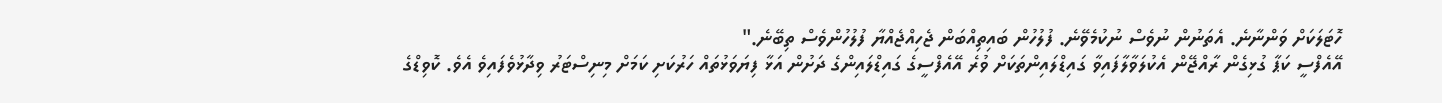ހޮޓަލަކަށް ވަންނާނެ. އެތަނުން ނުވެސް ނުކުމެވޭނެ. ފުލުހުން ބައިތިއްބަން ޖެހިއްޖެއްޔާ ފުލުހުންވެސް ތިބޭނެ."
އޭއެފްސީ ކަޕާ ގުޅިގެން ރާއްޖޭން އެކުލަވާލާފައިވާ ގައިޑްލައިންތަކަށް ވުރެ އޭއެފްސީގެ ގައިޑްލައިންގެ ދަށުން އަޅާ ފިޔަވަޅުތައް ހަރުކަށި ކަމަށް މިނިސްޓަރު ވިދާޅުވެފައިވެ އެވެ. ކޮވިޑްގެ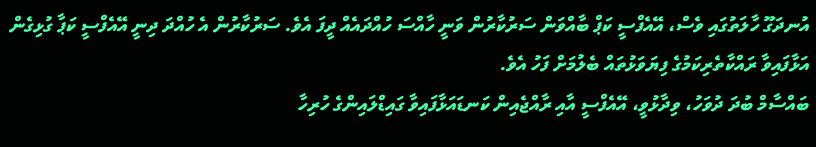އުނދަގޫ ހާލަތުގައި ވެސް، އޭއެފްސީ ކަޕް ބާއްވަން ސަރުކާރުން ވަނީ ހާއްސަ ހުއްދައެއް ދީފަ އެވެ. ސަރުކާރުން އެ ހުއްދަ ދިނީ އޭއެފްސީ ކަޕާ ގުޅިގެން އަޅާފައިވާ ރައްކާތެރިކަމުގެ ފިޔަވަޅުތައް ބެލުމަށް ފަހު އެވެ.
ބައްސާމް ބުދަ ދުވަހު، ވިދާޅުވީ، އޭއެފްސީ އާއި ރާއްޖެއިން ކަނޑައަޅާފައިވާ ގައިޑްލައިންގެ ހުރިހާ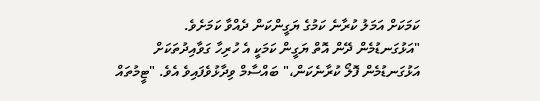ކަމަކަށް އަމަލު ކުރާނެ ކަމުގެ ޔަގީންކަން ދެއްވާ ކަމަށެވެ.
"އަޅުގަނޑުމެން ދޭން އޮތް ޔަގީން ކަމަކީ އެ ހުރިހާ ގަވާއިދުތަކަށް އަޅުގަނޑުމެން ފޮލޯ ކުރާނެކަން،" ބައްސާމް ވިދާޅުވެފައިވެ އެވެ. "ޓީމުތައް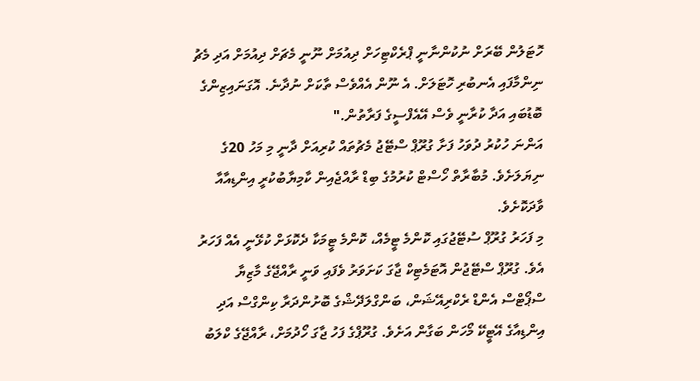ހޮޓަލުން ބޭރަށް ނުކުންނާނީ ޕްރެކްޓިހަށް ދިއުމަށް ނޫނީ މެޗަށް ދިއުމަށް އަދި މެޗު ނިންމާފައި އެނބުރި ހޮޓަލަށް. އެ ނޫން އެއްވެސް ތާކަށް ނުދާނެ. އޮގަނައިޒިންގެ ބޮޑުބައި އަދާ ކުރާނީ ވެސް އޭއެފްސީގެ ފަރާތުން."
އަންނަ ހުކުރު ދުވަހު ފަށާ ގުރޫޕް ސްޓޭޖު މެޗުތައް ކުރިއަށް ދާނީ މި މަހު 20ގެ ނިޔަލަށެވެ. މުބާރާތް ހޯސްޓް ކުރުމުގެ ބިޑް ރާއްޖެއިން ކާމިޔާބުކުރީ އިންޑިއާއާ ވާދަކޮށެވެ.
މި ފަހަރު ގުރޫޕް ސުޓޭޖުގައި ކޮންމެ ޓީމެއް، ކޮންމެ ޓީމަކާ ދެކޮޅަށް ކުޅޭނީ އެއް ފަހަރު އެވެ. ގުރޫޕް ސްޓޭޖުން އޮޓަމެޓިކް ޖާގަ ކަށަވަރު ވެފައި ވަނީ ރާއްޖޭގެ މާޒިޔާ ސްޕޯޓްސް އެންޑް ރެކްރިއޭޝަން، ބަންގްލަދޭޝްގެ ބޮށުންދަރާ ކިންގްސް އަދި އިންޑިއާގެ އޭޓީކޭ މޯހަން ބަގާން އަށެވެ. ގުރޫޕްގެ ފަހު ޖާގަ ހޯދުމަށް، ރާއްޖޭގެ ކްލަބު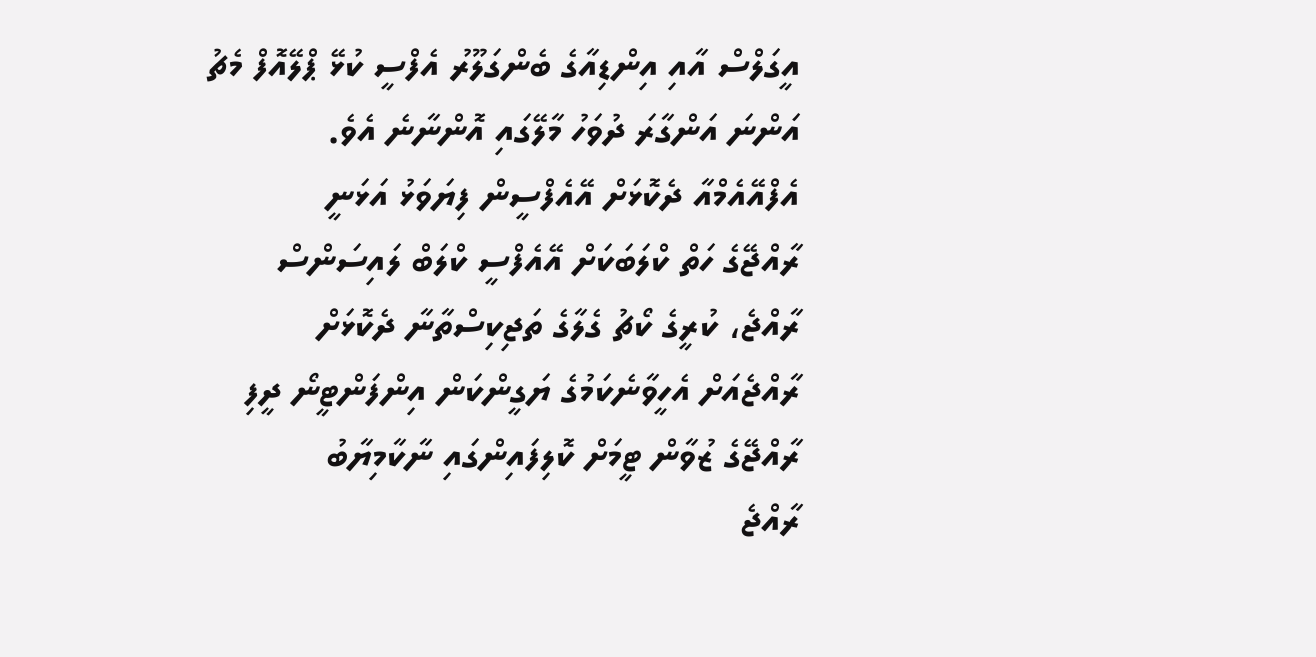އީގަލްސް އާއި އިންޑިއާގެ ބެންގަލޫރު އެފްސީ ކުޅޭ ޕްލޭއޮފް މެޗު އަންނަ އަންގާރަ ދުވަހު މާލޭގައި އޮންނާނެ އެވެ.
އެފްއޭއެމްއާ ދެކޮޅަށް އޭއެފްސީން ފިޔަވަޅު އަޅަނީ
ރާއްޖޭގެ ހަތް ކްލަބަކަށް އޭއެފްސީ ކްލަބް ލައިސަންސް
ރާއްޖެ، ކުރީގެ ކޯޗު ގެލާގެ ތަޖިކިސްތާނާ ދެކޮޅަށް
ރާއްޖެއަށް އެހީވާނެކަމުގެ ޔަގީންކަން އިންފަންޓީނޯ ދީފި
ރާއްޖޭގެ ޒުވާން ޓީމަށް ކޮލިފައިންގައި ނާކާމިޔާބު
ރާއްޖެ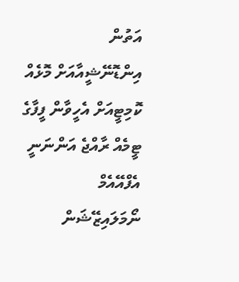އަތުން އިންޑޮނޭޝީއާއަށް މޮޅެއް
ކޮމިޓީއަށް އެހީވާން ފީފާގެ ޓީމެއް ރާއްޖެ އަންނަނީ
އެފްއޭއެމް ނޯމަލައިޒޭޝަން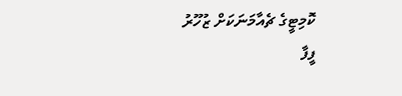ކޮމިޓީގެ ޗެއާމަނަކަށް ޒުހޫރު
ފީފާ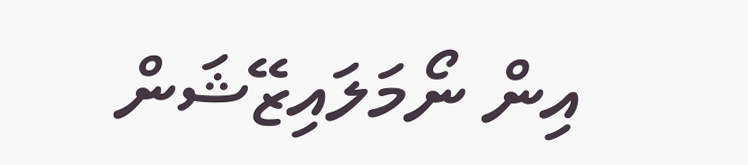އިން ނޯމަލައިޒޭޝަން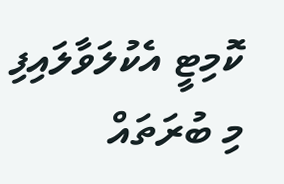ކޮމިޓީ އެކުލަވާލައިފި
މި ބުރަތައް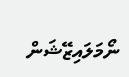ނޯމަލައިޒޭޝަން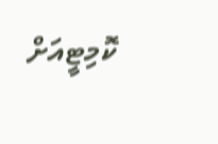ކޮމިޓީއަށް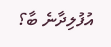އުފުލިދާނެ ބާ؟